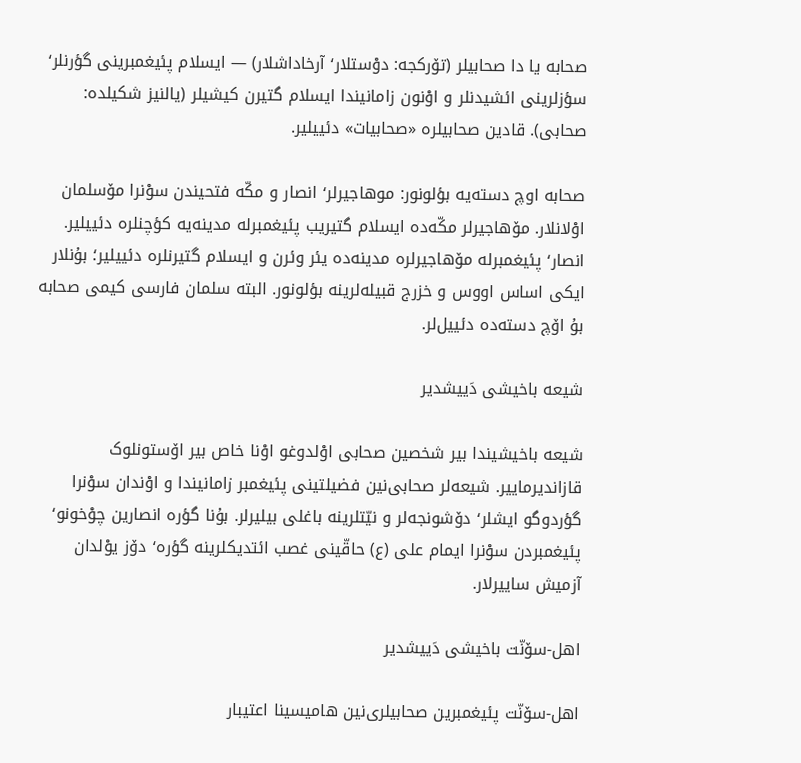صحابه یا دا صحابیلر (تۆرکجه: دوْستلار٬ آرخاداشلار) — ایسلام پئیغمبرینی گؤرنلر٬ سؤزلرینی ائشیدنلر و اوْنون زامانیندا ایسلام گتیرن کیشیلر (یالنیز شکیلده: صحابی). قادین صحابیلره «صحابیات» دئییلیر.

صحابه اوچ دسته‌یه بؤلونور: موهاجیرلر٬ انصار و مکّه فتحیندن سوْنرا مۆسلمان اوْلانلار. مۆهاجیرلر مکّه‌ده ایسلام گتیریب پئیغمبرله مدینه‌یه کؤچنلره دئییلیر. انصار٬ پئیغمبرله مۆهاجیرلره مدینه‌ده یئر وئرن و ایسلام گتیرنلره دئییلیر؛ بۇنلار ایکی اساس اووس و خزرج قبیله‌لرینه بؤلونور. البته سلمان فارسی کیمی صحابه بۇ اۆچ دسته‌ده دئییل‌لر.

شیعه باخیشی دَییشدیر

شیعه باخیشیندا بیر شخصین صحابی اوْلدوغو اوْنا خاص بیر اۆستونلوک قازاندیرماییر. شیعه‌لر صحابی‌نین فضیلتینی پئیغمبر زامانیندا و اوْندان سوْنرا گؤردوگو ایشلر٬ دۆشونجه‌لر و نیّتلرینه باغلی بیلیرلر. بۇنا گؤره انصارین چوْخونو٬ پئیغمبردن سوْنرا ایمام علی (ع) حاقّینی غصب ائتدیکلرینه گؤره٬ دۆز یوْلدان آزمیش ساییرلار.

اهل-سۆنّت باخیشی دَییشدیر

اهل-سۆنّت پئیغمبرین صحابیلری‌نین هامیسینا اعتیبار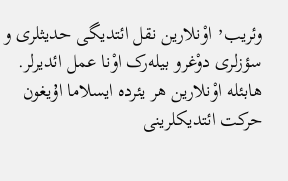وئریب٬ اوْنلارین نقل ائتدیگی حدیثلری و سؤزلری دوْغرو بیله‌رک اوْنا عمل ائدیرلر. هابئله اوْنلارین هر یئرده ایسلاما اۇیغون حرکت ائتدیکلرینی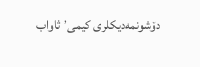دۆشونمه‌دیکلری کیمی٬ ثاواب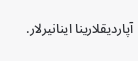آپاردیقلارینا اینانیرلار.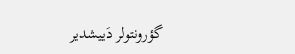گؤرونتولر دَییشدیر